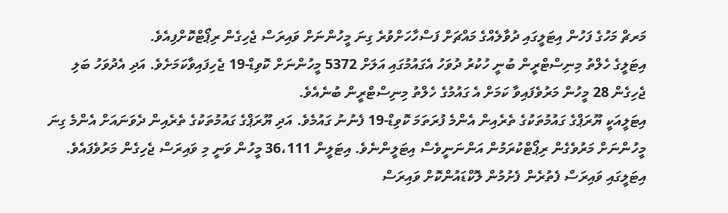މަރޗް މަހުގެ ފަހުން އިޓަލީގައި ދުވާލެއްގެ މައްޗަށް ފަސްހާހަށްވުރެ ގިނަ މީހުންނަށް ވައިރަސް ޖެހިގެން ރިޕޯޓްކޮށްފިއެވެ.
އިޓަލީގެ ހެލްތު މިނިސްޓްރީން ބުނީ ހުކުރު ދުވަހު އެގައުމުގައި އަލަށް 5372 މީހުންނަށް ކޮވިޑް-19 ޖެހިފައިވާކަމަށެވެ. އަދި އެދުވަހު ބަލި ޖެހިގެން 28 މީހުން މަރުވެފައިވާ ކަމަށް އެ ގައުމުގެ ހެލްތު މިނިސްޓްރީން ބުނެއެވެ.
އިޓަލީއަކީ ޔޫރަޕްގެ ގައުމުތަކުގެ ތެރެއިން އެންމެ ފުރަތަމަ ކޮވިޑް-19 ފެނުނު ގައުމެވެ. އަދި ޔޫރަޕްގެ ގައުމުތަކުގެ ތެރެއިން ދެވަނައަށް އެންމެ ގިނަ މީހުންނަށް މަރުވެގެން ރިޕޯޓްކުރަމުން އަންނަނީވެސް އިޓަލީންނެވެ. އިޓަލީން 36،111 މީހުން ވަނީ މި ވައިރަސް ޖެހިގެން މަރުވެފައެވެ.
އިޓަލީގައި ވައިރަސް ފެތުރެން ފެށުމުން ލޮކްޑައުންކޮށް ވައިރަސް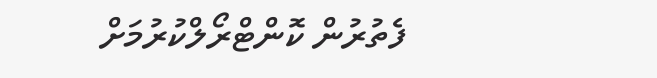ފެތުރުން ކޮންޓްރޯލްކުރުމަށް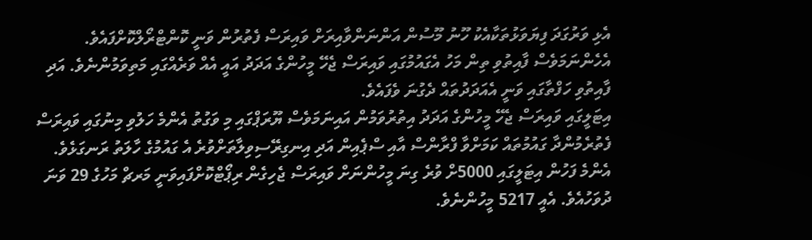އެޅި ވަރުގަދަ ފިޔަވަޅުތަކާއެކު ހޫނު މޫސުން އަންނަންވާއިރަށް ވައިރަސް ފެތުރުން ވަނީ ކޮންޓްރޯލްކޮށްފައެވެ. އެހެންނަމަވެސް ފާއިތުވި ތިން މަހު އެގައުމުގައި ވައިރަސް ޖެހޭ މީހުންގެ އަދަދު އައީ އެއް ވަރެއްގައި މަތިވަމުންނެވެ. އަދި ފާއިތުވި ހަފްތާގައި ވަނީ އެއަދަދުތައް ދެގުނަ ވެފައެވެ.
އިޓަލީގައި ވައިރަސް ޖެހޭ މީހުންގެ އަދަދު އިތުރުވަމުން އައިނަމަވެސް ޔޫރަޕްގައި މި ވަގުތު އެންމެ ހަލުވި މިނުގައި ވައިރަސް ފެތުރެމުންދާ ގައުމުތައް ކަމަށްވާ ފްރާންސް އާއި ސްޕެއިން އަދި އިނގިރޭސިވިލާތަށްވުރެ އެ ގައުމުގެ ހާލަތު ރަނގަޅެވެ.
އެންމެ ފަހުން އިޓަލީގައި 5000ށް ވުރެ ގިނަ މީހުންނަށް ވައިރަސް ޖެހިގެން ރިޕޯޓްކޮށްފައިވަނީ މަރޗް މަހުގެ 29 ވަނަ ދުވަހުއެވެ. އެއީ 5217 މީހުންނެވެ.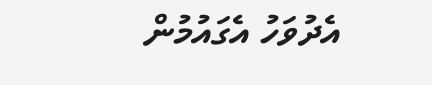އެދުވަހު އެގައުމުން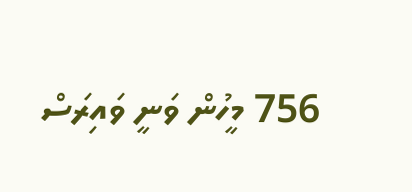756 މީހުން ވަނީ ވައިރަސް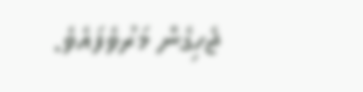ޖެހިގެން މަރުވެފައެވެ.